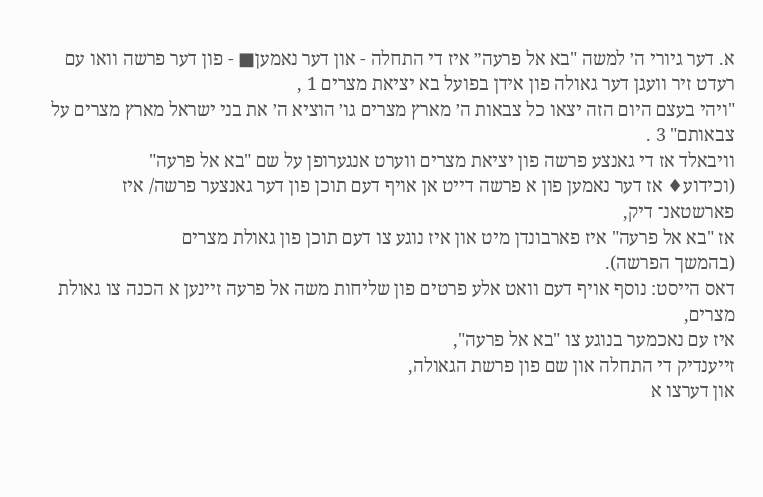א. דער גיורי ה׳ למשה "בא אל פרעה״ איז די התחלה - און דער נאמען■ - פון דער פרשה וואו עם רעדט זיר וועגן דער גאולה פון אידן בפועל בא יציאת מצרים 1 ,
"ויהי בעצם היום הזה יצאו כל צבאות ה׳ מארץ מצרים גו׳ הוציא ה׳ את בני ישראל מארץ מצרים על צבאותם" 3 .
וויבאלד אז די גאנצע פרשה פון יציאת מצרים ווערט אנגערופן על שם "בא אל פרעה"
(וכידוע♦ אז דער נאמען פון א פרשה דייט אן אויף דעם תוכן פון דער גאנצער פרשה/ איז פארשטאנ־ דיק,
אז "בא אל פרעה" איז פארבונדן מיט און איז נוגע צו דעם תוכן פון גאולת מצרים
(בהמשך הפרשה).
דאס הייסט: נוסף אויף דעם וואט אלע פרטים פון שליחות משה אל פרעה זיינען א הכנה צו גאולת מצרים,
איז עם נאכמער בנוגע צו "בא אל פרעה",
זייענדיק די התחלה און שם פון פרשת הגאולה,
און דערצו א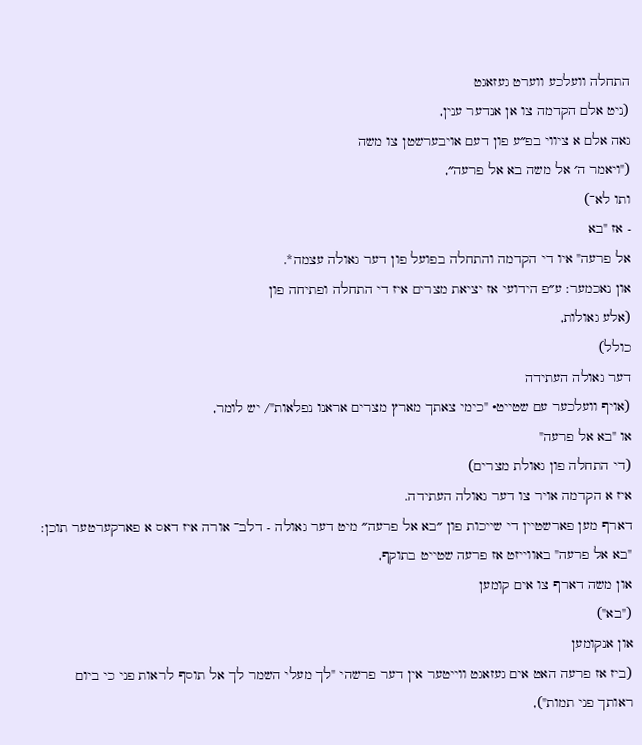התחלה וועלכע ווערט געזאגט
(ניט אלם הקדמה צו אן אנדער ענין,
גאה אלם א ציווי בפ״ע פון דעם אויבערשטן צו משה
("ויאמר ה׳ אל משה בא אל פרעה״,
ותו לא־)
- אז "בא
אל פרעה" איו די הקדמה והתחלה בפועל פון דער גאולה עצמה*.
און נאכמער: ע״פ הידועי אז יציאת מצרים איז די התחלה ופתיחה פון
(אלע גאולות,
כולל)
דער גאולה העתידה
(אויף וועלכער עם שטייט• "כימי צאתך מארץ מצרים אראנו נפלאות"/ יש לומר,
או "בא אל פרעה"
(די התחלה פון גאולת מצרים)
איז א הקדמה אויר צו דער גאולה העתידה.
דארף מען פארשטיין די שייכות פון ״בא אל פרעה״ מיט דער גאולה - דלב־ אורה איז דאס א פארקערטער תוכן: "בא אל פרעה" באווייזט אז פרעה שטייט בתוקף,
און משה דארף צו אים קומען
("בא")
און אנקומען
(ביז אז פרעה האט אים געזאגט ווייטער אין דער פרשהי "לך מעלי השמר לך אל תוסף לראות פני כי ביום ראותך פני תמות"),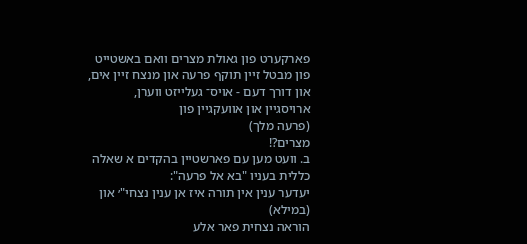פארקערט פון גאולת מצרים וואם באשטייט פון מבטל זיין תוקף פרעה און מנצח זיין אים,
און דורך דעם - אויס־ געלייזט ווערן,
ארויסגיין און אוועקגיין פון
(פרעה מלך)
מצרים?!
ב. וועט מען עם פארשטיין בהקדים א שאלה כללית בעניו "בא אל פרעה":
יעדער ענין אין תורה איז אן ענין נצחי"׳ און
(במילא)
הוראה נצחית פאר אלע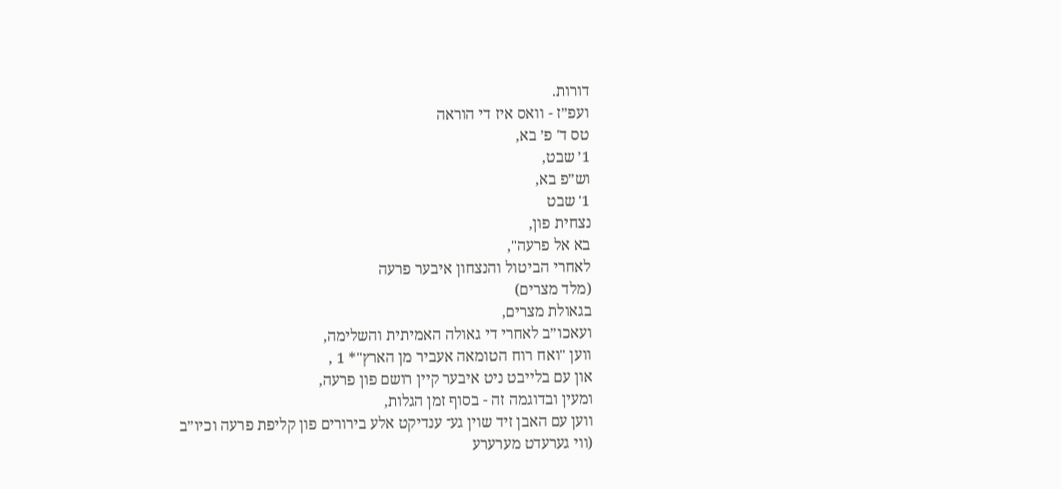דורות.
ועפ״ז - וואס איז די הוראה
טס ד' פ׳ בא,
1׳ שבט,
וש״פ בא,
1' שבט
נצחית פון,
בא אל פרעה",
לאחרי הביטול והנצחון איבער פרעה
(מלד מצרים)
בגאולת מצרים,
ועאכו״ב לאחרי די גאולה האמיתית והשלימה,
ווען "ואח רוח הטומאה אעביר מן הארץ"* 1 ,
און עם בלייבט ניט איבער קיין רושם פון פרעה,
ומעין ובדוגמה זה - בסוף זמן הגלות,
ווען עם האבן זיד שוין גע־ ענדיקט אלע בירורים פון קליפת פרעה וכיו״ב
(ווי גערעדט מערערע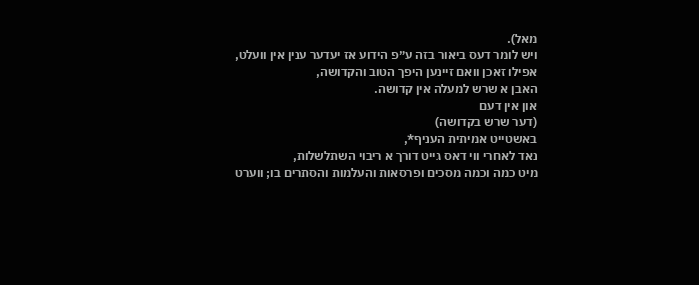מאל).
ויש לומר דעס ביאור בזה ע״פ הידוע אז יעדער ענין אין וועלט,
אפילו זאכן וואם זיינען היפך הטוב והקדושה,
האבן א שרש למעלה אין קדושה.
און אין דעם
(דער שרש בקדושה)
באשטייט אמיתית העניף*,
נאד לאחרי ווי דאס גייט דורך א ריבוי השתלשלות,
מיט כמה וכמה מסכים ופרסאות והעלמות והסתרים בו; ווערט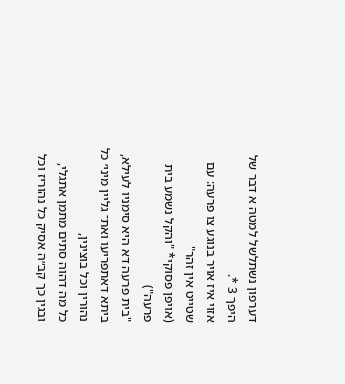דערפון נשתלשל למטה א דבר של היפך 3 *.
אזוי איז אויר בנוגע צו פרעה: עם שטייט אין זהר"
(אויפן פסוקי* "והקל נשמע בית פרעה")
"בית פרעה דא היא סימניו לעילא,
ביתא דאתפריעו ואת־ גליין מיני׳ כל נהורין וכל בוצינין,
כל מה דהוה סתים מתמן אתגלי,
ובגין כך קב״ה אסיק כל נהוריז וכל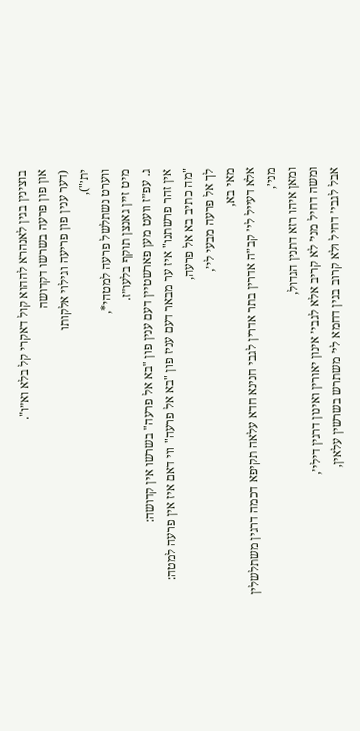בוצינין בגין לאנהרא לההוא קול דאקרי קל בלא וא״ו".
און פון פרעה בשרשו דקדושה
(דער ענין פון פריעה וגילוי אלקותו
ית׳"),
ווערט נשתלשל פרעה למטהי*,
מיט זיין גאנצן תוקף בלעו״ז.
ג. עפ״ז וועט מען פארשטיין דעם ענין פון "בא אל פרעה" בשרשו אין קדושה:
אין זהר פרשתנו" איז ער מבאר דעם עניז פון "בא אל פרעה" ווי דאם איז אין פרעה למטה: "מה כתיב בא אל פרעה,
לך אל פרעה מבעי לי׳,
מאי בא,
אלא דעייל לי׳ קב״ה אדרין בתר אדרין לגבי חנינא חדא עלאה תקיפא דכמה דרגין משתלשלין מני׳,
ומאן איהו רזא דתנין הגדול,
ומשה דחיל מני׳ לא קריב אלא לגבי׳ אינון יאורין ואינון דרגין דילי׳,
אבל לגבי׳ דחיל ולא קרוב בגין דחמא לי׳ משתרש בשרשין עלאין,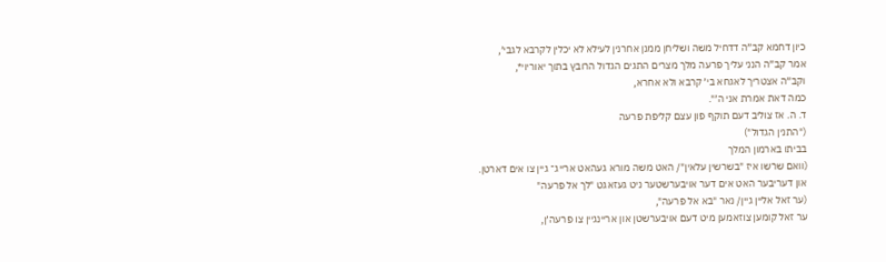כיון דחמא קב״ה דדחיל משה ושליחן ממנן אחרנין לעילא לא יכלין לקרבא לגבי׳,
אמר קב״ה הנני עליך פרעה מלך מצרים התגים הגדול הרובץ בתוך יאוריוי*,
וקב״ה אצטריך לאגחא בי׳ קרבא ולא אחרא,
כמה דאת אמרת אני ה׳".
ד. ה. אז צוליב דעם תוקף פון עצם קליפת פרעה
("התנין הגדול")
בביתו בארמון המלך
(וואם שרשו איז "בשרשין עלאין"/ האט משה מורא געהאט ארייג־ גיין צו אים דארטן.
און דעריבער האט אים דער אויבערשטער ניט געזאגט "לך אל פרעה"
(ער זאל אליין גיין/ נאר "בא אל פרעה",
ער זאל קומען צוזאמען מיט דעם אויבערשטן און אריינגיין צו פרעה׳ן,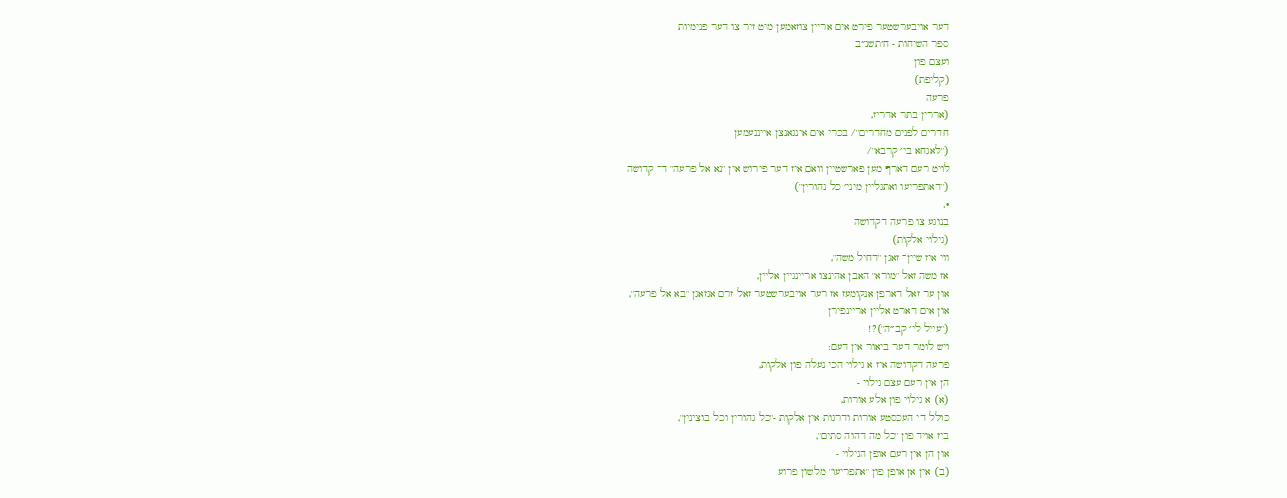דער אויבערשטער פירט אים אריין צוזאמען מיט זיר צו דער פנימיות
ספר השיחות - ח׳תשנ״ב
ועצם פון
(קליפת)
פרעה
(אררין בתר אדריז,
חדרים לפנים מחדרים"/ בכרי אים אינגאנצן אייננעמען
("לאגחא בי׳ קרבא"/
לויט רעם דארף מען פארשטיין וואם איז דער פירוש אין "נא אל פרעה" ד־ קדושה
("דאתפריעו ואתגליין מיני׳ כל נהורין")
•.
בנוגע צו פרעה דקדושה
(גילוי אלקות)
ווי איז שיין־ זאגן "דחיל משה",
אז משה זאל "מורא" האבן אהינצו אריינגיין אליין,
און ער זאל דארפן אנקומעז אז רער אויבערשטער זאל זרם אגזאגן "בא אל פרעה",
און אים דארט אליין אריינפירן
("עייל לי׳ קב״ה")?!
ויש לומר דער ביאור אין דעם:
פרעה דקדושה איז א גילוי הכי נעלה פון אלקות,
הן אין רעם עצם גילוי -
(א) א גילוי פון אלע אורות,
כולל די העכסטע אורות ודרגות אין אלקות -"כל גהורין וכל בוצינין",
ביז אויד פון "כל מה דהוה סתים",
און הן אין רעם אופן הגילוי -
(ב) אין אן אופן פון "אתפריעו" מלשון פרוע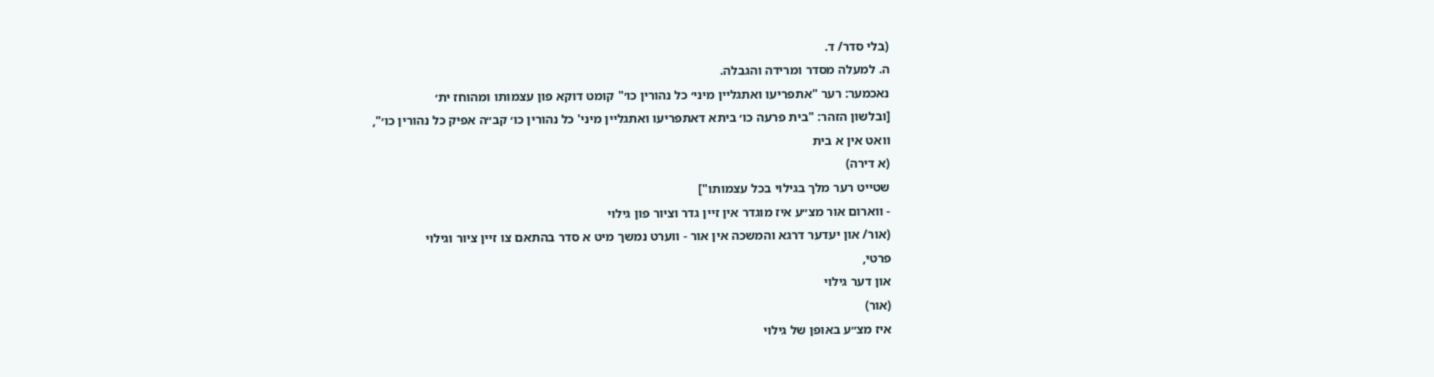(בלי סדר/ ד.
ה. למעלה מסדר ומרידה והגבלה.
נאכמער: רער "אתפריעו ואתגליין מיני׳ כל נהורין כו׳" קומט דוקא פון עצמותו ומהוחז ית׳
[ובלשון הזהר: "בית פרעה כו׳ ביתא דאתפריעו ואתגליין מיני' כל נהורין כו׳ קב״ה אפיק כל נהורין כו׳",
וואט אין א בית
(א דירה)
שטייט רער מלך בגילוי בכל עצמותו"]
- ווארום אור מצ״ע איז מוגדר אין זיין גדר וציור פון גילוי
(אור/ און יעדער דרגא והמשכה אין אור - ווערט נמשך מיט א סדר בהתאם צו זיין ציור וגילוי
פרטי,
און דער גילוי
(אור)
איז מצ״ע באופן של גילוי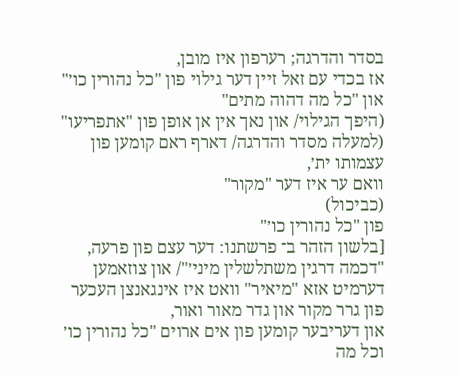בסדר והדרגה; רערפון איז מובן,
אז בכדי עם זאל זיין דער גילוי פון "כל נהורין כו׳" און "כל מה דהוה מתים"
(היפך הגילוי/ און נאך אין אן אופן פון "אתפריעו"
(למעלה מסדר והדרגה/ דארף ראם קומען פון עצמותו ית׳,
וואם ער איז דער "מקור"
(כביכול)
פון "כל נהורין כו׳"
[בלשון הזהר ב־ פרשתנו: דער עצם פון פרעה,
"דכמה דרגין משתלשלין מיני׳"/ און צוזאמען דערמיט אזא "מיאיר" וואט איז אינגאנצן העכער פון גרר מקור און גדר מאור ואור,
און דעריבער קומען פון אים ארוים "כל נהורין כו׳ וכל מה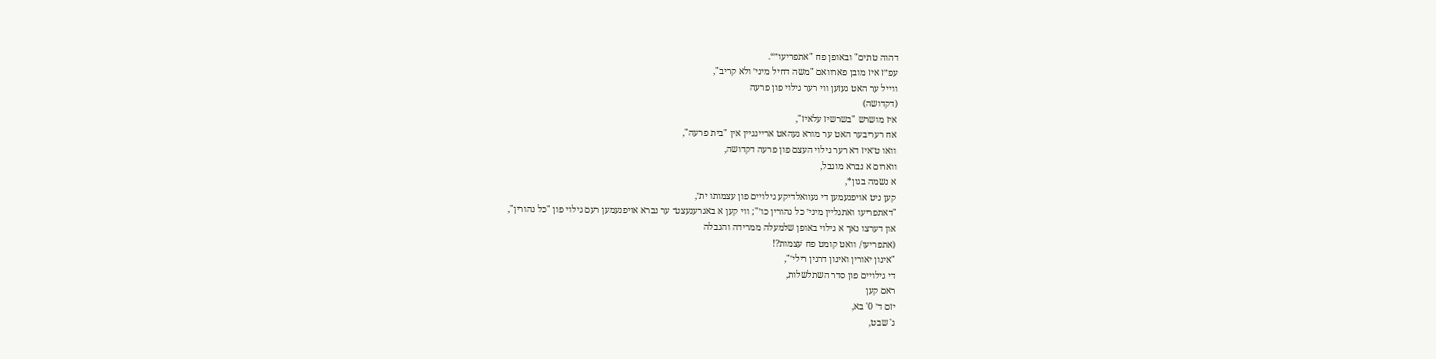דהוה טתים" ובאופן פח "אתפריעו״“.
עפ״ז איז מובן פארוואם "משה דחיל מיני׳ ולא קריב",
ווייל ער האט געזען ווי רער גילוי פון פרעה
(דקדושה)
איז מושרש "בשרשיז עלאיז",
אח רעריבער האט ער מורא געהאט אריינגיין אין "בית פרעה",
וואו ט׳איז דא רער גילוי העצם פון פרעה דקדושה,
ווארום א נברא מוגבל,
א נשמה בגון*,
קען ניט אויפנעמען די געוואלדיקע גילויים פון עצמותו ית׳,
"דאתפריעו ואתגליין מיני׳ כל גהורין כו׳"; ווי קען א באגרענעצט־ ער נברא אויפנעמען רעם גילוי פון "כל נהורין",
און דערצו נאך א גילוי באופן שלמעלה ממרידה והגבלה
(אתפריעו/ וואט קומט פח עצמות?!
"אינון יאורין ואינון דרגין רילי׳",
די גילויים פון סדר השתלשלות,
ראם קען
יזם ד׳ 0' בא,
ג' שבט,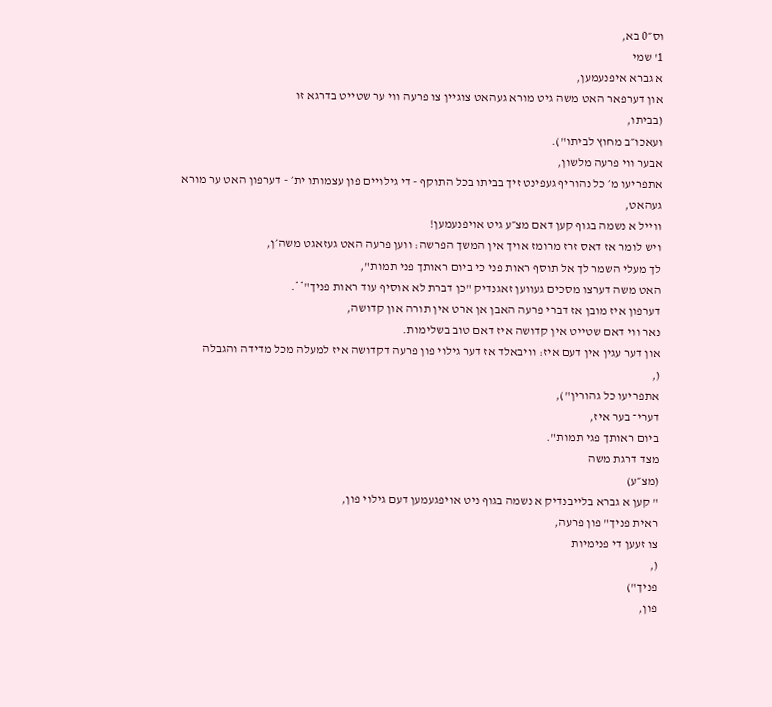וס״0 בא,
1' שמי
א גברא איפנעמען,
און דערפאר האט משה גיט מורא געהאט צוגיין צו פרעה ווי ער שטייט בדרגא זו
(בביתו,
ועאכו״ב מחוץ לביתו").
אבער ווי פרעה מלשון,
אתפריעו מ׳ כל נהוריף געפינט זיך בביתו בכל התוקף - די גילויים פון עצמותו ית׳ - דערפון האט ער מורא געהאט,
ווייל א נשמה בגוף קען דאם מצ״ע גיט אויפנעמען!
ויש לומר אז דאס זרז מרומז אויך אין המשך הפרשה: ווען פרעה האט געזאגט משה׳ן,
לך מעלי השמר לך אל תוסף ראות פני כי ביום ראותך פני תמות",
האט משה דערצו מסכים געווען זאגנדיק "כן דברת לא אוסיף עוד ראות פניך"**.
דערפון איז מובן אז דברי פרעה האבן אן ארט אין תורה און קדושה,
נאר ווי דאם שטייט אין קדושה איז דאם טוב בשלימות.
און דער עגין אין דעם איז: וויבאלד אז דער גילוי פון פרעה דקדושה איז למעלה מכל מדידה והגבלה
(,
אתפריעו כל גהורין"),
דערי־ בער איז,
ביום ראותך פגי תמות".
מצד דרגת משה
(מצ״ע)
" קען א גברא בלייבנדיק א נשמה בגוף ניט אויפגעמען דעם גילוי פון,
ראית פניך" פון פרעה,
צו זעען די פנימיות
(,
פניך")
פון,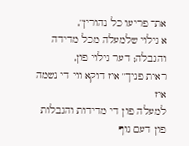את־ פריעו כל נהורין",
א גילוי שלמעלה מכל מדידה והגבלה; דער גילוי פון,
ראית פניך" איז דוקא ווי די נשמה איז
למעלה פון די מדידות והגבלות פון דעם גוף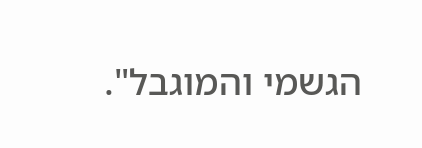הגשמי והמוגבל".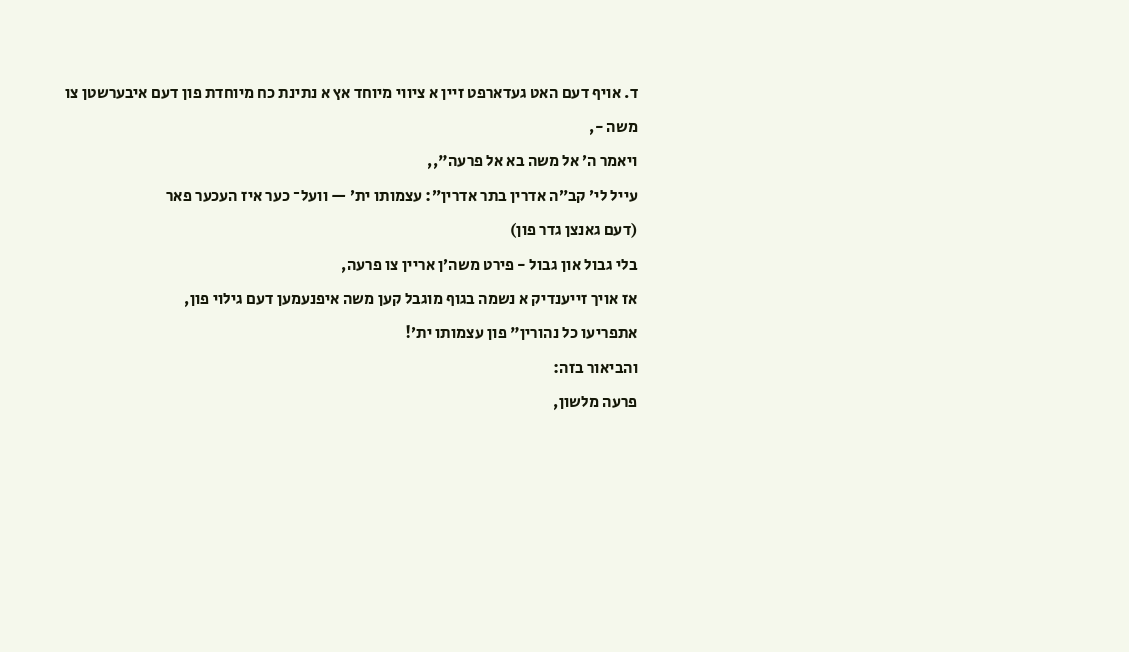ד. אויף דעם האט געדארפט זיין א ציווי מיוחד אץ א נתינת כח מיוחדת פון דעם איבערשטן צו משה -,
ויאמר ה׳ אל משה בא אל פרעה",,
עייל לי׳ קב״ה אדרין בתר אדרין״: עצמותו ית׳ — וועל־ כער איז העכער פאר
(דעם גאנצן גדר פון)
בלי גבול און גבול - פירט משה׳ן אריין צו פרעה,
אז אויך זייענדיק א נשמה בגוף מוגבל קען משה איפנעמען דעם גילוי פון,
אתפריעו כל נהורין" פון עצמותו ית׳!
והביאור בזה:
פרעה מלשון,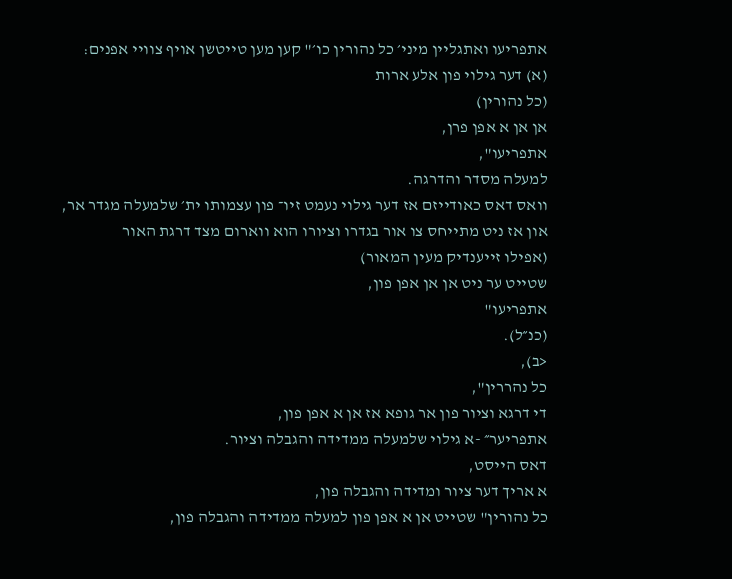אתפריעו ואתגליין מיני׳ כל נהורין כו׳" קען מען טייטשן אויף צוויי אפנים:
(א) דער גילוי פון אלע ארות
(כל נהורין)
אן אן א אפן פרן,
אתפריעו",
למעלה מסדר והדרגה.
וואס דאס כאודייזם אז דער גילוי נעמט זיו־ פון עצמותו ית׳ שלמעלה מגדר אר,
און אז ניט מתייחס צו אור בגדרו וציורו הוא ווארום מצד דרגת האור
(אפילו זייענדיק מעין המאור)
שטייט ער ניט אן אן אפן פון,
אתפריעו"
(כנ״ל).
<ב),
כל נהררין",
די דרגא וציור פון אר גופא אז אן א אפן פון,
אתפריער״ -א גילוי שלמעלה ממדידה והגבלה וציור.
דאס הייסט,
א אריך דער ציור ומדידה והגבלה פון,
כל נהורין" שטייט אן א אפן פון למעלה ממדידה והגבלה פון,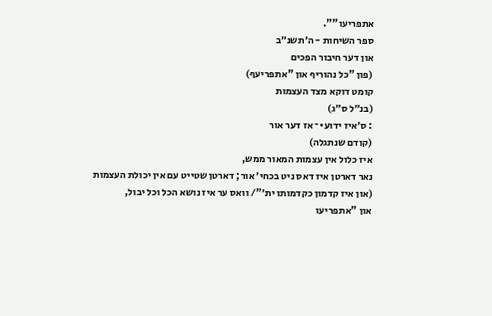אתפריעו"".
ספר השיחות - ה׳תשנ״ב
און דער חיבור הפכים
(פון "כל נהוריף און "אתפריעף)
קומט דוקא מצד העצמות
(בנ״ל ס״ג)
: ס׳איז ידוע•־ אז דער אור
(קודם שנתגלה)
איז כלול אין עצמות המאור ממש,
נאר דארטן איז דאס ניט בכחי׳ אור; דארטן שטייט עם אין יכולת העצמות
(און איז קדמון כקדמותו ית׳"/ וואס ער איז נושא הכל וכל יבול,
און "אתפריעו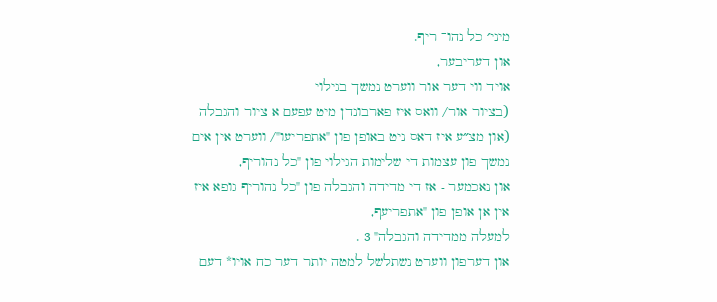מיני׳ כל נהו־ ריף.
און דעריבער,
אויד ווי דער אור ווערט נמשך בגילוי
(בציור אור/ וואס איז פארבונדן מיט עפעם א ציור והגבלה
(און מצ״ע איז דאס ניט באופן פון "אתפריעו"/ ווערט אין אים נמשך פון עצמות די שלימות הגילוי פון "כל נהוריף,
און נאכמער - אז די מדידה והגבלה פון "כל נהוריף גופא איז אין אן אופן פון "אתפריעף,
למעלה ממדידה והגבלה" 3 .
און דערפון ווערט נשתלשל למטה יותר דער כח אויו* דעם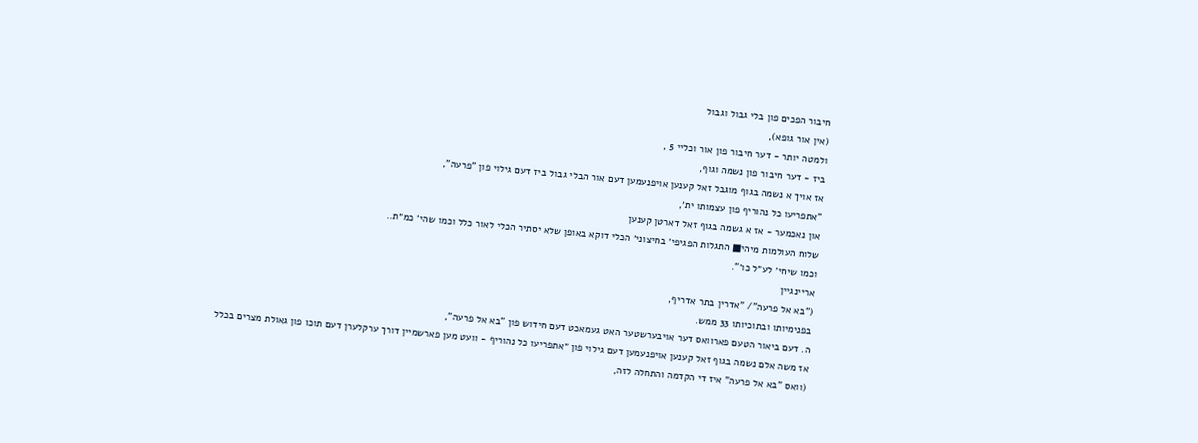חיבור הפכים פון בלי גבול וגבול
(אין אור גופא),
ולמטה יותר - דער חיבור פון אור וכליי 5 ,
ביז - דער חיבור פון נשמה וגוף,
אז אויך א נשמה בגוף מוגבל זאל קענען אויפנעמען דעם אור הבלי גבול ביז דעם גילוי פון "פרעה",
"אתפריעו כל נהוריף פון עצמותו ית׳,
און נאכמער - אז א גשמה בגוף זאל דארטן קענען
שלוח העולמות מיהי■ התגלות הפגיפי׳ בחיצוני׳ הכלי דוקא באופן שלא יסתיר הכלי לאור כלל וכמו שהי׳ כמ״ת..
וכמו שיחי׳ לע״ל כו׳".
אריינגיין
("בא אל פרעה"/ "אדרין בתר אדריף,
בפנימיותו ובתוכיותו 33 ממש.
ה. דעם ביאור הטעם פארוואס דער אויבערשטער האט געמאכט דעם חידוש פון "בא אל פרעה",
אז משה אלם נשמה בגוף זאל קענען אויפנעמען דעם גילוי פון ״אתפריעו כל נהוריף - וועט מען פארשמיין דורך ערקלערן דעם תוכו פון גאולת מצרים בכלל
(וואס "בא אל פרעה" איז די הקדמה והתחלה לזה,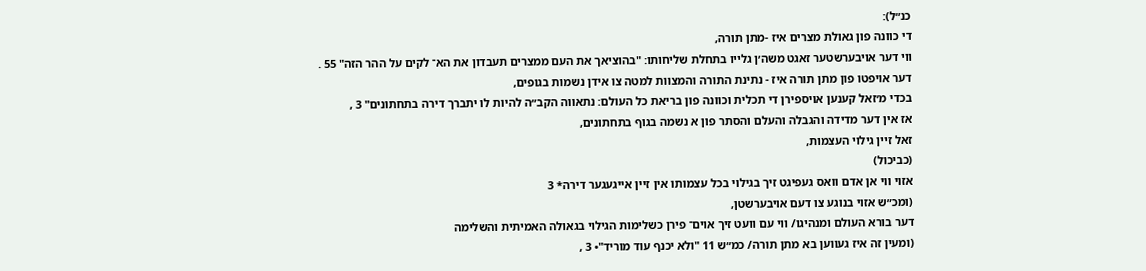כנ״ל):
די כוונה פון גאולת מצרים איז -מתן תורה,
ווי דער אויבערשטער זאגט משה׳ן גלייו בתחלת שליחותו: "בהוציאך את העם ממצרים תעבדון את הא־ לקים על ההר הזה" 55 .
דער אויפטו פון מתן תורה איז - נתינת התורה והמצוות למטה צו אידן נשמות בגופים,
בכדי מ׳זאל קענען אויספירן די תכלית וכוונה פון בריאת כל העולם: נתאווה הקב״ה להיות לו יתברך דירה בתחתונים" 3 ,
אז אין דער מדידה והגבלה והעלם והסתר פון א נשמה בגוף בתחתונים,
זאל זיין גילוי העצמות,
(כביכול)
אזוי ווי אן אדם וואס געפיגט זיך בגילוי בכל עצמותו אין זיין אייגעגער דירה* 3
(ומכ״ש אזוי בנוגע צו דעם אויבערשטן,
דער בורא העולם ומנהיגו/ ווי עם וועט זיך אוים־ פירן כשלימות הגילוי בגאולה האמיתית והשלימה
(ומעין זה איז געווען בא מתן תורה/ כמ״ש 11 "ולא יכנף עוד מוריד"• 3 ,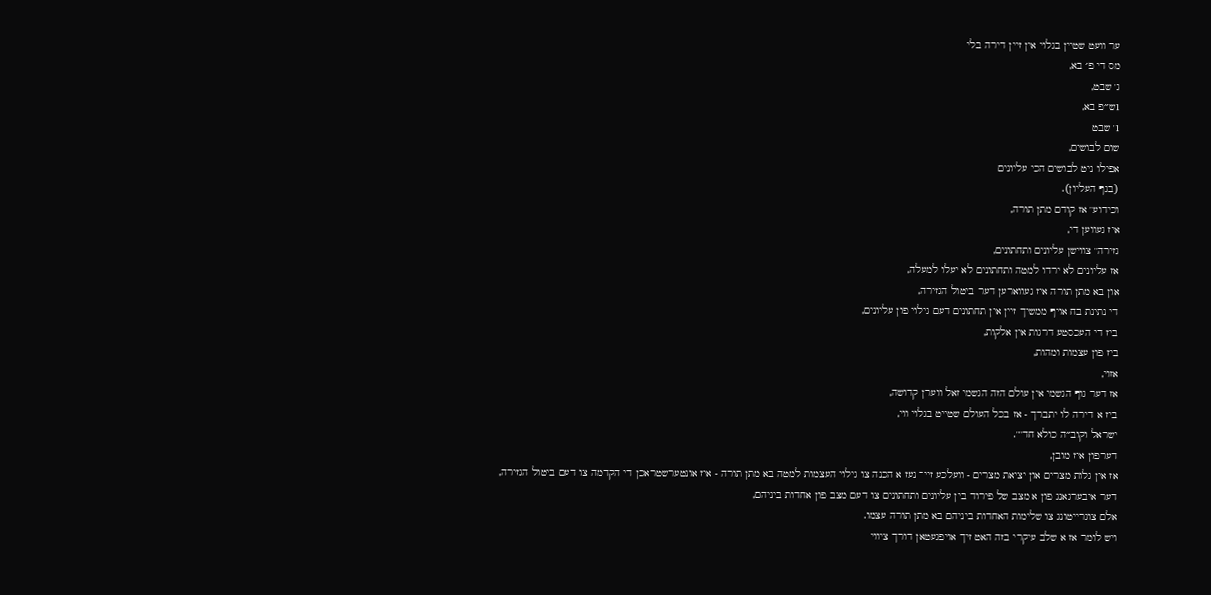ער וועט שטיין בגלוי אין זיין דירה בלי
מס די פ׳ בא,
ג' שבט,
1ש׳׳פ בא,
1' שבט
שום לבושים,
אפילו ניט לבושים הכי עליונים
(בגף העליון).
וכידוע" אז קודם מתן תורה,
איז געווען די,
גזירה" צווישן עליונים ותחתונים,
אז עליונים לא ירדו למטה ותחתונים לא יעלו למעלה,
און בא מתן תורה איז געווארען דער ביטול הגזירה,
די נתינת בח אויף ממשיך זיין אין תחתונים דעם גילוי פון עליונים,
ביז די העכסטע דרגות אין אלקות,
ביז פון עצמות ומהות,
אזוי,
אז דער גוף הגשמי אין עולם הזה הגשמי זאל ווערן קדושה,
ביז א דירה לו יתברך - אז בכל העולם שטייט בגלוי ווי,
ישראל וקוב״ה כולא חד"".
דערפון איז מובן,
אז אין גלות מצרים און יציאת מצרים - וועלכע זיי־ נעז א הכנה צו גילוי העצמות למטה בא מתן תורה - איז אונטערשטראכן די הקדמה צו דעם ביטול הגזירה,
דער איבערגאנג פון א מצב של פירוד בין עליונים ותחתונים צו דעם מצב פון אחדות ביניהם,
אלם צוגרייטונג צו שלימות האחדות ביניהם בא מתן תורה עצמו.
ויש לומר אז א שלב עיקרי בזה האט זיך אויפגעטאן דורך ציווי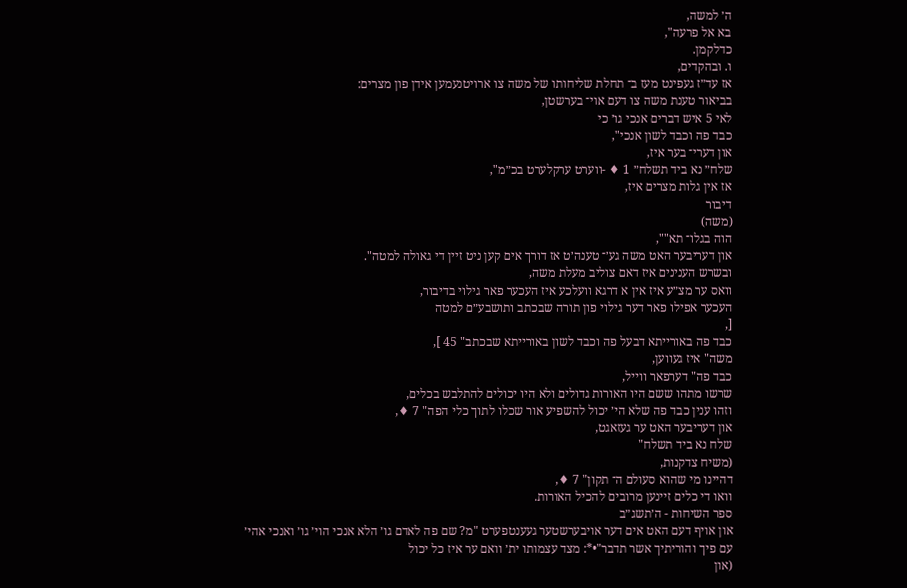ה׳ למשה,
בא אל פרעה",
כדלקמן.
ו. ובהקדים,
אז עד״ז געפינט מעז ב־ תחלת שליחותו של משה צו ארויטנעמען אידן פון מצרים:
בביאור טענת משה צו דעם אוי־ בערשטן,
לאי 5 איש דברים אנכי גו׳ כי
כבד פה וכבד לשון אנכי",
און דערי־ בער איז,
שלח״ נא ביד תשלח״ 1 ♦ -ווערט ערקלערט בכ״מ",
אז אין גלות מצרים איז,
דיבור
(משה)
הוה בגלו־ תא"",
און דעריבער האט משה גע׳־ טענה׳ט אז דורך אים קען ניט זיין די גאולה למטה".
ובשרש הענינים איז דאם צוליב מעלת משה,
וואס ער מצ״ע איז אין א דרגא וועלכע איז העכער פאר גילוי בדיבור,
העכער אפילו פאר דער גילוי פון תורה שבכתב ותושבע״ם למטה
[,
כבד פה באורייתא דבעל פה וכבד לשון באורייתא שבכתב" 45 ],
משה" איז געווען,
כבד פה" דערפאר ווייל,
שרשו מתהו ששם היו האורות גדולים ולא היו יכולים להתלבש בכלים,
וזהו ענין כבד פה שלא הי׳ יכול להשפיע אור שכלו לתוך כלי הפה" 7 ♦,
און דעריבער האט ער געזאגט,
שלח נא ביד תשלח"
(משיח צדקנות,
דהיינו מי שהוא סעולם ה־ תקון" 7 ♦,
וואו די כלים זיינען מרובים להכיל האורות.
ספר השיחות - ה׳תשג״ב
און אויף דעם האט אים דער אויבערשטער געענטפערט "מ? שם פה לאדם גו׳ הלא אנכי הוי׳ גו׳ ואנכי אהי׳ עם פיך והוריתיך אשר תדבר"•*: מצד עצמותו ית׳ וואם ער איז כל יכול
(און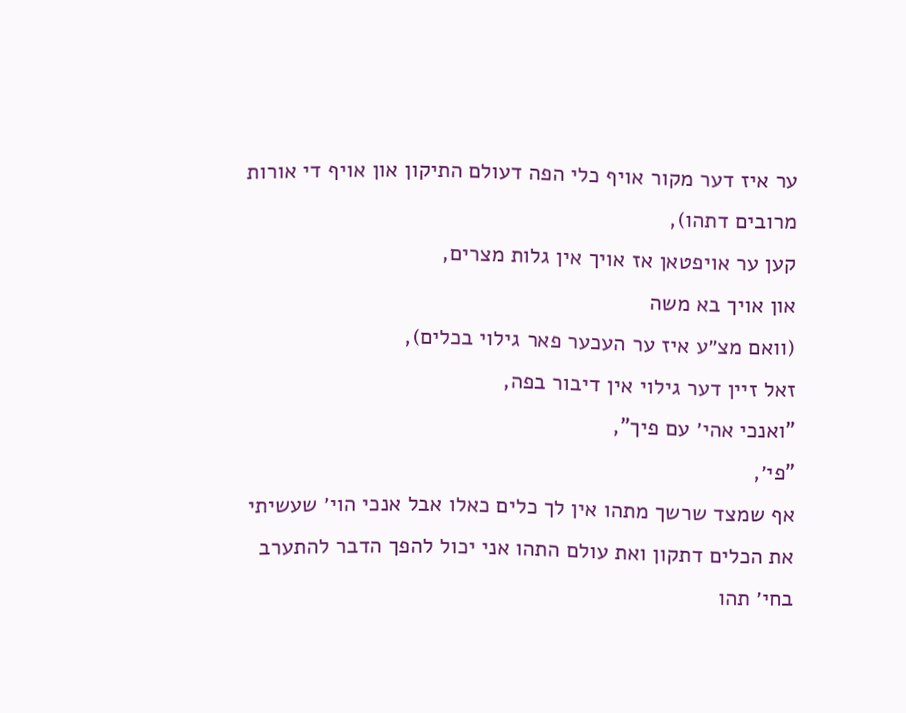ער איז דער מקור אויף כלי הפה דעולם התיקון און אויף די אורות מרובים דתהו),
קען ער אויפטאן אז אויך אין גלות מצרים,
און אויך בא משה
(וואם מצ״ע איז ער העכער פאר גילוי בכלים),
זאל זיין דער גילוי אין דיבור בפה,
"ואנכי אהי׳ עם פיך",
"פי׳,
אף שמצד שרשך מתהו אין לך כלים כאלו אבל אנכי הוי׳ שעשיתי את הכלים דתקון ואת עולם התהו אני יכול להפך הדבר להתערב בחי׳ תהו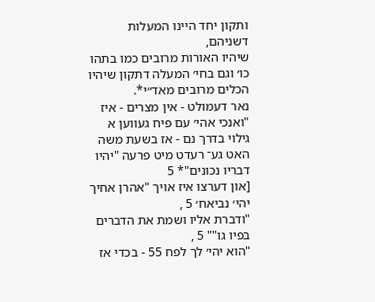ותקון יחד היינו המעלות דשניהם,
שיהיו האורות מרובים כמו בתהו כו׳ וגם בחי׳ המעלה דתקון שיהיו הכלים מרובים מאד״י*.
נאר דעמולט - אין מצרים - איז "ואנכי אהי׳ עם פיח געווען א גילוי בדרך נם - אז בשעת משה האט גע־ רעדט מיט פרעה "יהיו דבריו נכונים"* 5
[און דערצו איז אויך "אהרן אחיך יהי׳ נביאח׳ 5 ,
"ודברת אליו ושמת את הדברים בפיו גו"" 5 ,
"הוא יהי׳ לך לפח 55 - בכדי אז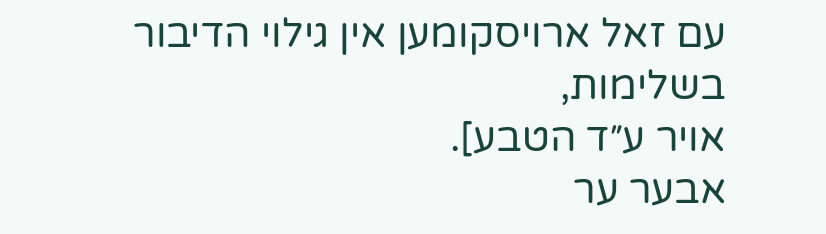עם זאל ארויסקומען אין גילוי הדיבור בשלימות,
אויר ע״ד הטבע].
אבער ער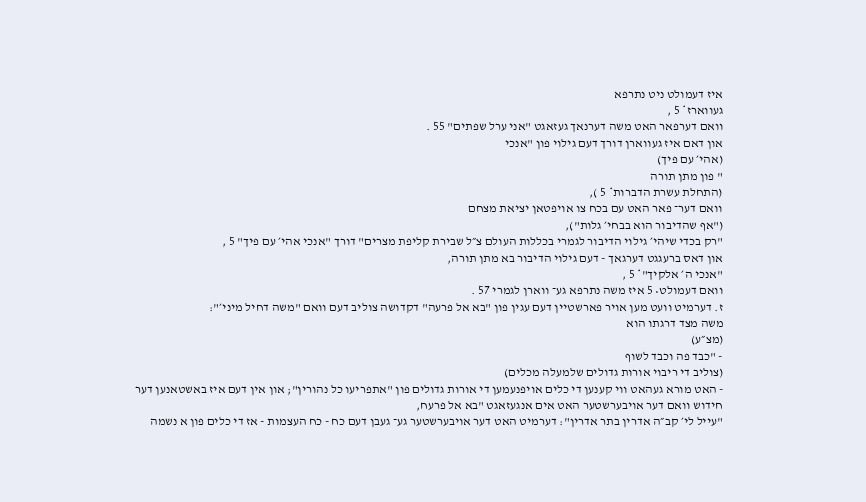איז דעמולט ניט נתרפא
געווארז* 5 ,
וואם דערפאר האט משה דערנאך געזאגט "אני ערל שפתים" 55 .
און דאם איז געווארן דורך דעם גילוי פון "אנכי
(אהי׳ עם פיך)
" פון מתן תורה
(התחלת עשרת הדברות* 5 ),
וואם דער־ פאר האט עם בכח צו אויפטאן יציאת מצחם
("אף שהדיבור הוא בבחי׳ גלות"),
"רק בכדי שיהי׳ גילוי הדיבור לגמרי בכללות העולם צ״ל שבירת קליפת מצרים" דורך "אנכי אהי׳ עם פיך" 5 ,
און דאס ברעגגט דערגאך - דעם גילוי הדיבור בא מתן תורה,
"אנכי ה׳ אלקיך"* 5 ,
וואם דעמולט• 5 איז משה נתרפא גע־ ווארן לגמרי 57 .
ז. דערמיט וועט מען אויר פארשטיין דעם עגין פון "בא אל פרעה" דקדושה צוליב דעם וואם "משה דחיל מיני׳":
משה מצד דרגתו הוא
(מצ״ע)
- "כבד פה וכבד לשוף
(צוליב די ריבוי אורות גדולים שלמעלה מכלים)
- האט מורא געהאט ווי קענען די כלים אויפנעמען די אורות גדולים פון "אתפריעו כל נהורין"; און אין דעם איז באשטאנען דער חידוש וואם דער אויבערשטער האט אים אנגעזאגט "בא אל פרעח,
"עייל לי׳ קב״ה אדרין בתר אדרין": דערמיט האט דער אויבערשטער גע־ געבן דעם כח - כח העצמות - אז די כלים פון א נשמה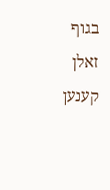בגוף זאלן קענען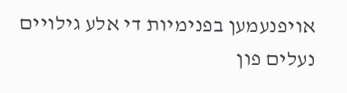אויפנעמען בפנימיות די אלע גילויים נעלים פון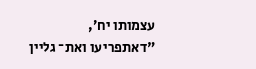עצמותו יח׳,
"דאתפריעו ואת־ גליין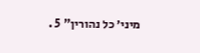מיני׳ כל נהורין" 5 .